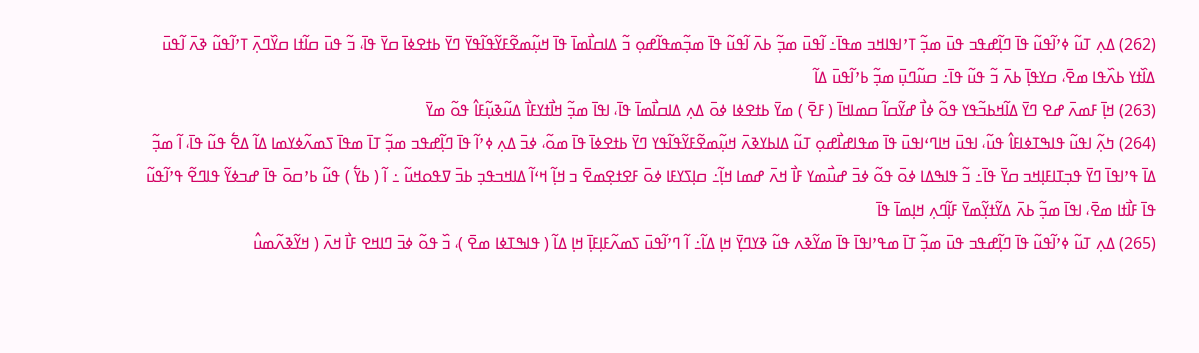(262) ߡߍ߲ ߠߎ߬ ߦߴߊ߬ߟߎ߬ ߟߊ߫ ߣߊ߲߬ߝߟߏ ߟߎ߫ ߘߏ߲߬ ߠߴߊߟߊߞߏ ߘߟߊ߫߸ ߊ߬ߟߎ߫ ߘߏ߲߬ ߕߍ߫ ߊ߬ߟߎ߬ ߟߊ߫ ߘߏ߲߬ߘߟߊ߬ߝߋ߲ ߏ߬ ߡߊߛߊ߯ߘߊ߫ ߟߊ߫ ߞߎ߲߬ߘߐ߬ߓߌ߬ߟߊ߬ߟߌ߫ ߣߌ߫ ߕߙߐߦߊ߫ ߛߌ߫ ߟߊ߫، ߏ߬ ߟߎ߫ ߛߊ߬ߙߊ ߛߌ߰ߣߍ߲߫ ߠߴߊ߬ߟߎ߬ ߢߍ߫ ߊ߬ߟߎ߫ ߡߊ߰ߙߌ ߕߍ߰ߟߊ ߘߐ߫، ߛߌߟߊ߲߫ ߕߍ߫ ߏ߬ ߟߎ߬ ߟߊ߫߸ ߛߎ߬ߣߎ߲߫ ߘߏ߲߬ ߕߴߊ߬ߟߎ߫ ߡߊ߬
(263) ߞߊ߲߫ ߓߘߍ߫ ߝߐ ߣߌ߫ ߡߊ߬ߞߕߏ߬ߟߌ ߟߋ߬ ߦߊ߯ ߝߌ߬ߛߊ߬ ߛߘߊߞߊ߫ ( ߓߐ߫ ) ߘߌ߫ ߕߙߐߦߊ ߦߋ߫ ߡߍ߲ ߡߊߛߊ߯ߘߊ߫ ߟߊ߫، ߊߟߊ߫ ߘߏ߲߬ ߞߊ߯ߙߌߓߊ߯ ߡߎ߬ߢߎ߲߬ߓߊ߮ ߟߋ߬ ߘߌ߫
(264) ߤߍ߲߬ ߊߟߎ߬ ߟߊߒߠߦߊߓߊ߮ ߟߎ߬، ߊߟߎ߫ ߞߊߣߵߊߟߎ߫ ߟߊ߫ ߘߟߊߝߊ߯ߝߋ߲ ߠߎ߬ ߡߊߕߌߢߍ߫ ߞߎ߲߬ߘߐ߬ߓߌ߬ߟߊ߬ߟߌ ߣߌ߫ ߕߙߐߦߊ߫ ߟߊ߫ ߘߋ߬، ߦߏ߫ ߡߍ߲ ߦߴߊ߬ ߟߊ߫ ߣߊ߲߬ߝߟߏ ߘߏ߲߬ ߠߊ߫ ߘߟߊ߫ ߖߘߍ߬ߦߌߘߊ ߡߊ߬ ߡߐ߱ ߟߎ߬ ߟߊ߫، ߊ߬ ߘߏ߲߬ ߡߊ߫ ߟߴߊߟߊ߫ ߣߌ߫ ߟߏ߲ߠߊߓߊ߲ߞߏ ߛߌ߫ ߟߊ߫߸ ߏ߬ ߟߊߒߡߊ ߦߋ߫ ߟߋ߬ ߦߏ߫ ߝߎ߯ߘߌ ߓߊ߯ ߞߍ߫ ߝߘߊ ߞߊ߲߬߸ ߛߊ߲ߖߌߓߊ ߦߋ߫ ߓߐߙߐ߲ߘߐ߫ ߏ ߞߊ߲߬ ߞߵߊ߬ ߡߊߞߏߟߏ߲ ߕߏ߫ ߜߟߋߞߎ߬ ߸ ߊ߬ ( ߕߌ߱ ) ߟߎ߬ ߕߴߛߋ߫ ߟߊ߫ ߝߏߦߌ߬ ߟߊߣߐ߬ ߟߴߊ߬ߟߎ߬ ߟߊ߫ ߓߊ߯ߙߊ ߘߐ߫، ߊߟߊ߫ ߘߏ߲߬ ߕߍ߫ ߡߌ߬ߙߌ߲߬ߘߌ߫ ߓߊ߲߬ߣߍ߲ ߞߊ߲ߘߊ߫ ߟߊ߫
(265) ߡߍ߲ ߠߎ߬ ߦߴߊ߬ߟߎ߬ ߟߊ߫ ߣߊ߲߬ߝߟߏ ߟߎ߫ ߘߏ߲߬ ߠߊ߫ ߘߟߴߊߟߊ߫ ߟߊ߫ ߘߌ߬ߢߍ ߟߎ߬ ߢߌߣߌ߲߫ ߞߊ߲ ߡߊ߬߸ ߊ߬ ߣߴߊ߬ߟߎ߫ ߖߘߍ߬ߓߊ߲ߓߊ߲߫ ߞߊ߲ ߡߊ߬ ( ߟߊߒߠߦߊ ߘߐ߫ )، ߏ߰ ߟߋ߬ ߦߏ߫ ߣߊߞߐ ߓߊ߯ ߞߍ߫ ( ߞߌ߬ߢߍ߬ߘߎ߮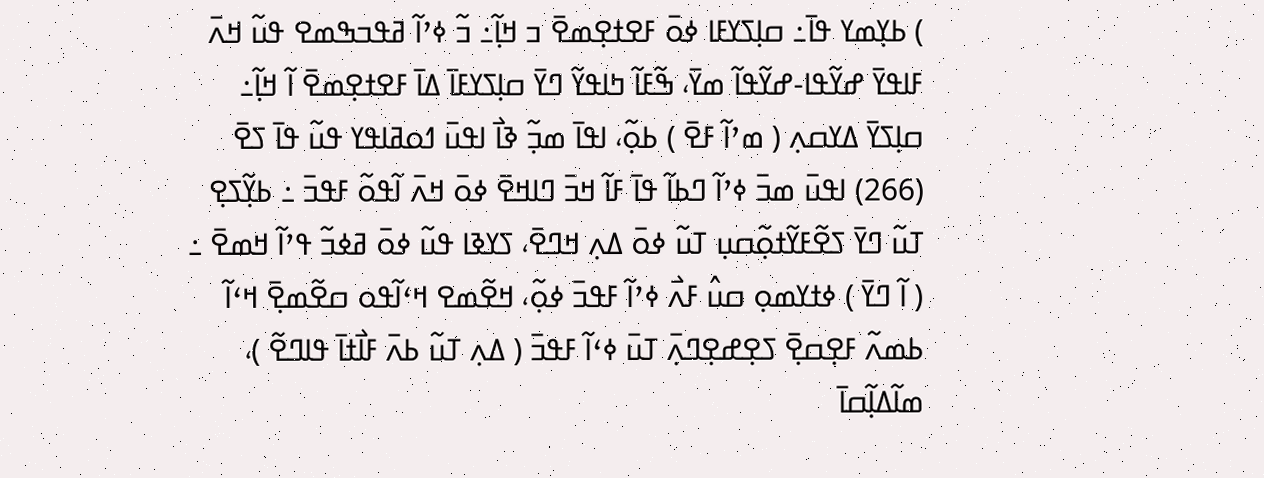) ߕߌ߲ߘߌ ߟߊ߫߸ ߛߊ߲ߖߌߓߊ ߦߋ߫ ߓߐߙߐ߲ߘߐ߫ ߏ ߞߊ߲߬߸ ߏ߬ ߦߴߊ߬ ߥߟߏߒߘߐ ߟߎ߬ ߞߍ߫ ߓߊߟߌ߫ ߝߌ߬ߟߊ-ߝߌ߬ߟߊ߬ ߘߌ߫، ߒ߬ߓߊ߬ ߤߊߟߌ߬ ߣߌ߫ ߛߊ߲ߖߌߓߊ߫ ߡߊ߫ ߓߐߙߐ߲ߘߐ߫ ߊ߬ ߞߊ߲߬߸ ߛߊ߲ߖߌ߫ ߡߌߛߍ߲ ( ߘߴߊ߬ ߓߐ߫ ) ߕߋ߲߬، ߊߟߊ߫ ߘߏ߲߬ ߢߊ߯ ߊߟߎ߫ ߗߋߥߊߟߌ ߟߎ߬ ߟߊ߫ ߖߐ߫
(266) ߊߟߎ߫ ߘߏ߫ ߦߴߊ߬ ߣߕߊ߬ ߟߊ߫ ߓߊ߬ ߞߏ߫ ߣߊߞߐ߫ ߦߋ߫ ߞߍ߫ ߊ߬ߟߋ߬ ߓߟߏ߫ ߸ ߕߌ߲߬ߖߐ߲ ߠߎ߬ ߣߌ߫ ߖߐ߬ߓߌ߬ߙߋ߲߬ߛߎ߲ ߠߎ߬ ߦߋ߫ ߡߍ߲ ߞߣߐ߫، ߖߌߢߊ ߟߎ߬ ߦߋ߫ ߥߦߏ߬ ߟߴߊ߬ ߞߘߐ߫ ߸ ( ߊ߬ ߣߌ߫ ) ߦߙߌߘߋ߲ ߛߎ߮ ߓߍ߯ ߦߴߊ߬ ߓߟߏ߫ ߦߋ߲߬، ߞߐ߬ߘߐ ߞߵߊ߬ߟߋ ߛߐ߬ߘߐ߲߫ ߞߵߊ߬ ߕߘߍ߬ ߓߐ߲ߛߐ߲߫ ߖߐ߲ߝߐ߲ߣߍ߲߫ ߠߎ߫ ߦߵߊ߬ ߓߟߏ߫ ( ߡߍ߲ ߠߎ߬ ߕߍ߫ ߓߊ߯ߙߊ߫ ߟߊߣߐ߬ )، ߘߊ߬ߡߊ߲߬ߛߊ߫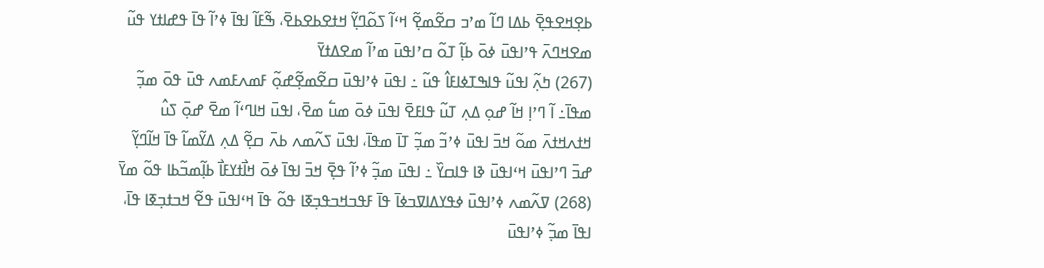ߕߐ߲ߞߐߟߐ߲߫ ߕߡߊ ߣߊ߬ ߘߴߏ ߛߐ߬ߘߐ߲߬ ߞߵߊ߬ ߖߋ߬ߣߌ߲߬ ߞߙߐߕߐߕߐ߫، ߒ߬ߓߊ߬ ߊߟߊ߫ ߦߴߊ߬ ߟߊ߫ ߟߝߊߙߌ ߟߎ߬ ߘߐߞߣߍ߫ ߟߴߊߟߎ߫ ߦߋ߫ ߕߊ߲߬ ߠߋ߬ ߛߴߊߟߎ߫ ߘߴߊ߬ ߘߐߡߙߌ߫
(267) ߤߍ߲߬ ߊߟߎ߬ ߟߊߒߠߦߊߓߊ߮ ߟߎ߬ ߸ ߊߟߎ߫ ߦߴߊߟߎ߫ ߛߐ߬ߘߐ߲߬ߝߋ߲߬ ߓߘߍߓߘߍ ߟߎ߫ ߟߋ߫ ߘߏ߲߬ ߘߟߊ߫߸ ߊ߬ ߣߴߊ߲ ߞߊ߬ ߝߋ߲ ߡߍ߲ ߠߎ߬ ߟߊߓߐ߫ ߊߟߎ߫ ߦߋ߫ ߘߎ߱ ߘߐ߫، ߊߟߎ߫ ߞߊߣߵߊ߬ ߘߐ߫ ߝߋ߲߫ ߖߎ߮ ߞߙߍߞߙߍ߫ ߘߋ߬ ߞߏ߫ ߊߟߎ߫ ߦߴߏ߬ ߘߏ߲߬ ߠߊ߫ ߘߟߊ߫، ߊߟߎ߫ ߖߍ߬ߘߍ ߕߍ߫ ߛߐ߲߬ ߡߍ߲ ߡߌ߬ߘߊ߬ ߟߊ߫ ߞߊ߬ߣߌ߲߬ ߝߏ߫ ߣߴߊߟߎ߫ ߞߵߊߟߎ߫ ߢߊ ߟߊߛߌ߰ ߸ ߊߟߎ߫ ߘߏ߲߬ ߦߴߊ߬ ߟߐ߲߫ ߞߏ߫ ߊߟߊ߫ ߦߋ߫ ߞߊ߯ߙߌߓߊ߯ ߕߊ߲߬ߘߏ߬ߕߊ ߟߋ߬ ߘߌ߫
(268) ߜߍ߬ߘߍ ߦߴߊߟߎ߫ ߦߟߌߡߊߜߏߦߊ߫ ߟߊ߫ ߓߟߏߞߏߟߏ߲ߧߊ ߟߋ߬ ߟߊ߫ ߞߵߊߟߎ߫ ߟߐ߬ ߞߏߙߏ߲ߧߊ ߟߊ߫، ߊߟߊ߫ ߘߏ߲߬ ߦߴߊߟߎ߫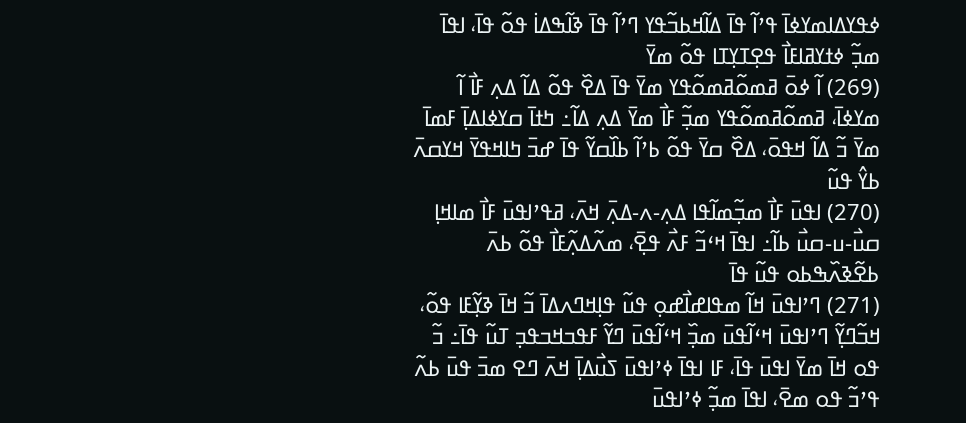ߦߟߌߡߊߘߌߦߊ߫ ߟߴߊ߬ ߟߊ߫ ߡߊ߬ߞߕߏ߬ߟߌ ߣߴߊ߬ ߟߊ߫ ߢߊ߬ߒߡߊ߭ ߟߋ߬ ߟߊ߫، ߊߟߊ߫ ߘߏ߲߬ ߦߙߌߥߊߓߊ߯ ߟߐ߲ߠߌ߲ߠߊ ߟߋ߬ ߘߌ߫
(269) ߊ߬ ߦߋ߫ ߥߘߋ߬ߥߘߋ߬ߟߌ ߘߌ߫ ߟߊ߫ ߡߐ߰ ߟߋ߬ ߡߊ߬ ߡߍ߲ ߓߊ߯ ߊ߬ ߘߌߦߊ߫، ߥߘߋ߬ߥߘߋ߬ߟߌ ߘߏ߲߬ ߓߊ߯ ߘߌ߫ ߡߍ߲ ߡߊ߬߸ ߤߙߊ߫ ߛߌߦߊߡߊ߲߫ ߓߘߊ߫ ߘߌ߫ ߏ߬ ߡߊ߬ ߞߟߋ߫، ߡߐ߰ ߛߌ߫ ߟߋ߬ ߕߴߊ߬ ߕߊ߰ߛߌ߬ ߟߊ߫ ߝߏ߫ ߤߊߞߟߌ߫ ߞߌߛߍ߫ ߕߌ߮ ߟߎ߬
(270) ߊߟߎ߫ ߓߊ߯ ߘߏ߲߬ߘߊ߬ߟߊ ߡߍ߲-ߍ-ߡߍ߲߫ ߞߍ߫، ߥߟߴߊߟߎ߫ ߓߊ߯ ߘߊߞߊ߲ ߛߎ߯-ߎ-ߛߎ߯ ߕߊ߬߸ ߊߟߊ߫ ߞߵߏ߬ ߓߍ߯ ߟߐ߲߫، ߘߍ߬ߡߍ߲߬ߓߊ߯ ߟߋ߬ ߕߍ߫ ߕߐ߬ߢߍ߰ߒߕߋ ߟߎ߬ ߟߊ߫
(271) ߣߴߊߟߎ߫ ߞߊ߬ ߘߟߊߝߊ߯ߝߋ߲ ߟߎ߬ ߟߊ߲ߞߣߍߡߊ߫ ߏ߬ ߞߊ߫ ߢߌ߲߬ߓߊ ߟߋ߬، ߞߏ߬ߣߌ߲߬ ߣߴߊߟߎ߫ ߞߵߊ߬ߟߎ߫ ߘߏ߲߰ ߞߵߊ߬ߟߎ߫ ߣߌ߬ ߓߟߏߞߏߟߏ߲ ߠߎ߬ ߟߊ߫߸ ߏ߬ ߟߋ ߞߊ߫ ߘߌ߫ ߊߟߎ߫ ߟߊ߫، ߓߊ ߊߟߊ߫ ߦߴߊߟߎ߫ ߖߎ߯ߡߊ߲߫ ߞߍ߫ ߣߐ ߘߏ߫ ߟߎ߫ ߕߍ߬ ߟߴߏ߬ ߟߋ ߘߐ߫، ߊߟߊ߫ ߘߏ߲߬ ߦߴߊߟߎ߫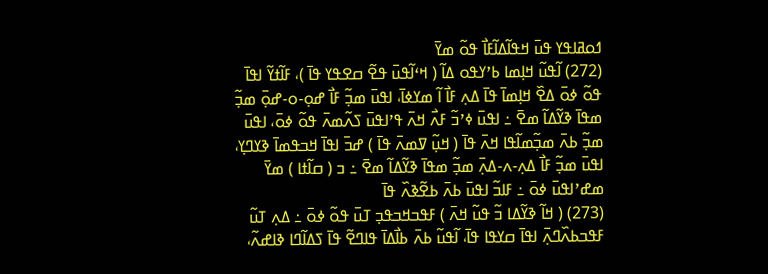ߗߋߥߊߟߌ ߟߎ߫ ߞߟߊ߬ߡߊ߬ߓߊ߯ ߟߋ߬ ߘߌ߫
(272) ߊ߬ߟߎ߬ ߞߊ߲ߘߊ ߕߴߌߟߋ ߡߊ߬ ( ߞߵߊ߬ߟߎ߫ ߟߐ߬ ߛߐߟߌ ߟߊ߫ )، ߓߊ߬ߙߌ߬ ߊߟߊ߫ ߟߋ߬ ߦߋ߫ ߡߐ߰ ߞߊ߲ߘߊ߫ ߟߊ߫ ߡߍ߲ ߓߊ߯ ߊ߬ ߘߌߦߊ߫، ߊߟߎ߫ ߘߏ߲߬ ߓߊ߯ ߝߋ߲-ߋ-ߝߋ߲߫ ߘߏ߲߬ ߘߟߊ߫ ߢߌ߬ߡߊ߬ ߘߐ߫ ߸ ߊߟߎ߫ ߦߴߏ߬ ߓߍ߯ ߞߍ߫ ߟߴߊߟߎ߫ ߖߍ߬ߘߍ߫ ߟߋ߬ ߦߋ߫، ߊߟߎ߫ ߘߏ߲߬ ߕߍ߫ ߘߏ߲߬ߘߊ߬ߟߊ ߞߍ߫ ߟߊ߫ ( ߞߎ߲߬ ߜߘߍ߫ ߟߊ߫ ) ߝߏ߫ ߊߟߊ߫ ߞߏߟߘߊ߫ ߢߌߣߌ߲، ߊߟߎ߫ ߘߏ߲߬ ߓߊ߯ ߡߍ߲-ߍ-ߡߍ߲߫ ߘߏ߲߬ ߘߟߊ߫ ߢߌ߬ߡߊ߬ ߘߐ߫ ߸ ߏ ( ߛߊ߬ߙߊ ) ߘߌ߫ ߘߝߴߊߟߎ߫ ߦߋ߫ ߸ ߓߊߏ߬ ߊߟߎ߫ ߕߍ߫ ߕߐ߬ߢߍ߰ ߟߊ߫
(273) ( ߞߊ߬ ߢߌ߬ߡߊ ߏ߬ ߟߎ߬ ߞߍ߫ ) ߓߟߏߞߏߟߏ߲ ߠߎ߫ ߟߋ߬ ߦߋ߫ ߸ ߡߍ߲ ߠߎ߬ ߓߟߏߕߍ߰ߣߍ߲߫ ߊߟߊ߫ ߛߌߟߊ ߟߊ߫، ߊ߬ߟߎ߬ ߕߍ߫ ߕߊ߯ߡߊ߫ ߟߊߣߐ߬ ߟߊ߫ ߖߡߊ߬ߣߊ ߢߊߝߍ߬،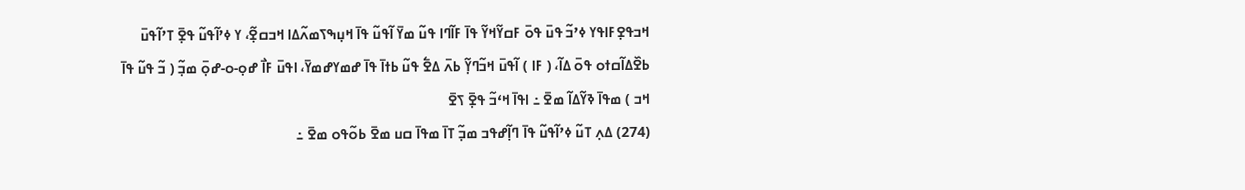ߞߏߟߐ߲ߓߊߟߌ ߦߴߏ߬ ߟߎ߫ ߟߋ߫ ߓߛߌ߬ߞߌ߬ ߟߊ߫ ߓߊ߬ߣߊ ߟߎ߬ ߘߌ߫ ߊ߬ߟߎ߬ ߟߊ߫ ߞߎ߲ߒߖߘߍ߬ߡߊ ߞߏߛߐ߲߬، ߌ ߦߴߊ߬ߟߎ߬ ߟߐ߲߫ ߠߴߊ߬ߟߎ߫ ߕߐ߰ߡߊ߬ߛߙߋ ߟߋ߫ ߡߊ߬، ( ߓߊ ) ߊ߬ߟߎ߫ ߞߏ߬ߣߌ߲߬ ߕߍ߫ ߡߐ߱ ߟߎ߬ ߕߙߊ߫ ߟߊ߫ ߝߘߌߝߘߌ߫، ߊߟߎ߫ ߓߊ߯ ߝߋ߲-ߋ-ߝߋ߲߫ ߘߏ߲߬ ( ߏ߬ ߟߎ߬ ߟߊ߫ ߞߏ ) ߘߟߊ߫ ߢߌ߬ߡߊ߬ ߘߐ߫ ߸ ߊߟߊ߫ ߞߵߏ߬ ߟߐ߲߫ ߖߐ߫
(274) ߡߍ߲ ߠߎ߬ ߦߴߊ߬ߟߎ߬ ߟߊ߫ ߣߊ߲߬ߝߟߏ ߘߏ߲߬ ߠߊ߫ ߘߟߊ߫ ߛߎ ߘߐ߫ ߕߋ߬ߟߋ ߘߐ߫ ߸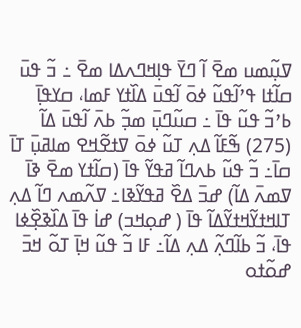ߜߎ߲߬ߘߎ ߘߐ߫ ߊ߬ ߣߌ߫ ߟߊ߲ߞߣߍߡߊ ߘߐ߫ ߸ ߏ߬ ߟߎ߫ ߛߊ߬ߙߊ ߟߴߊ߬ߟߎ߬ ߦߋ߫ ߊ߬ߟߎ߫ ߡߊ߰ߙߌ ߓߘߊ، ߛߌߟߊ߲߫ ߕߴߏ߬ ߟߎ߬ ߟߊ߫ ߸ ߛߎ߬ߣߎ߲߫ ߘߏ߲߬ ߕߍ߫ ߊ߬ߟߎ߫ ߡߊ߬
(275) ߒ߬ߓߊ߬ ߡߍ߲ ߠߎ߬ ߦߋ߫ ߜߙߐ߬ߞߐ ߘߊߥߎ߲߫ ߠߊ߫ ߛߊ߫߸ ߏ߬ ߟߎ߬ ߕߍߣߊ߬ ߥߟߌ߬ ߟߊ߫ (ߛߊ߬ߙߌ ߘߐ߫ ߢߊ߫ ߜߘߍ߫ ߡߊ߬) ߝߏ߫ ߡߐ߰ ߥߟߌ߬ߢߊ߸ ߜߍ߬ߘߍ ߣߊ߬ ߡߍ߲ ߠߊߞߙߌ߬ߞߙߌ߬ߡߊ߬ ߟߊ߫ ( ߝߋ߲ߞߏ) ߝߊ߭ ߟߊ߫ ߡߊ߰ߢߐ߲߰ߦߊ ߟߊ߫، ߏ߬ ߕߊ߬ߣߍ߲߬ ߡߍ߲ ߡߊ߬߸ ߓߊ ߏ߬ ߟߎ߬ ߞߊ߲߫ ߠߋ߬ ߞߏ߫ ߝߋ߬ߙߋ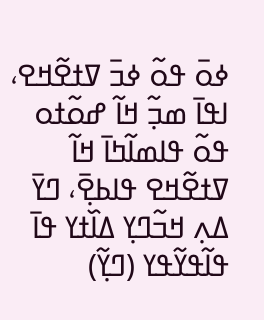ߦߋ߫ ߟߋ߬ ߦߏ߫ ߜߙߐ߬ߞߐ، ߊߟߊ߫ ߘߏ߲߬ ߞߊ߬ ߝߋ߬ߙߋ ߟߋ߬ ߟߊߘߊ߬ߤߊ߫ ߞߊ߬ ߜߙߐ߬ߞߐ ߟߊߕߐ߲߫، ߣߌ߫ ߡߍ߲ ߞߏ߬ߣߌ߲ ߡߊ߰ߙߌ ߟߊ߫ ߟߊ߬ߟߌ߬ߟߌ (ߣߌ߲߬)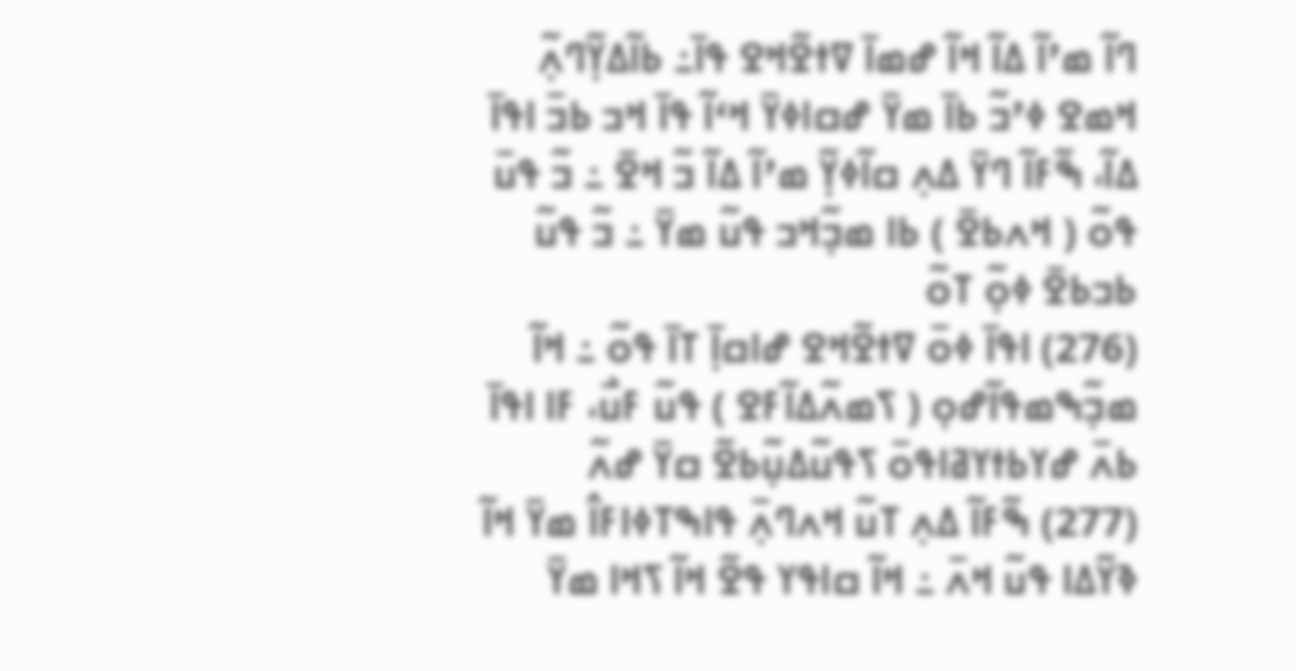ߣߊ߬ ߘߴߊ߬ ߡߊ߬ ߞߊ߬ ߝߘߊ߫ ߜߙߐ߬ߞߐ ߟߊ߫߸ ߕߊ߬ߡߌ߲߬ߣߍ߲߬ ߞߘߐ ߦߴߏ߬ ߕߊ߫ ߘߌ߫ ߝߛߊߦߌ߫ ߞߵߊ߬ ߟߊ߫ ߞߏ ߕߏ߫ ߊߟߊ߫ ߡߊ߬، ߒ߬ߓߊ߬ ߣߌ߫ ߡߍ߲ ߛߊ߬ߦߌ߲߬ ߘߴߊ߬ ߡߊ߬ ߏ߬ ߞߐ߫ ߸ ߏ߬ ߟߎ߫ ߟߋ߬ ( ߞߍߕߐ߫ ) ߕߊ ߘߏ߲߬ߞߏ ߟߎ߬ ߘߌ߫ ߸ ߏ߬ ߟߎ߬ ߕߏߕߐ߫ ߦߋ߲߬ ߠߋ߬
(276) ߊߟߊ߫ ߦߋ߫ ߜߙߐ߬ߞߐ ߝߊߛߊ߲߫ ߠߊ߫ ߟߋ߬ ߸ ߞߊ߬ ߘߏ߲߬ߒߘߟߊ߬ߝߋ߲ ( ߖߘߍ߬ߡߊ߬ߓߐ ) ߟߎ߬ ߓߎ߯، ߓߊ ߊߟߊ߫ ߕߍ߫ ߝߌߕߙߌߥߊߟߋ߫ ߖߟߎ߬ߡߎ߲߬ߕߐ߬ ߛߌ߫ ߝߍ߬
(277) ߒ߬ߓߊ߬ ߡߍ߲ ߠߎ߬ ߞߍߣߍ߲߫ ߟߊߒߠߦߊߓߊ߮ ߘߌ߫ ߞߊ߬ ߢߌ߬ߡߊ ߟߎ߬ ߞߍ߫ ߸ ߞߊ߬ ߛߊߟߌ ߟߐ߬ ߞߊ߬ ߖߞߊ ߘߌ߫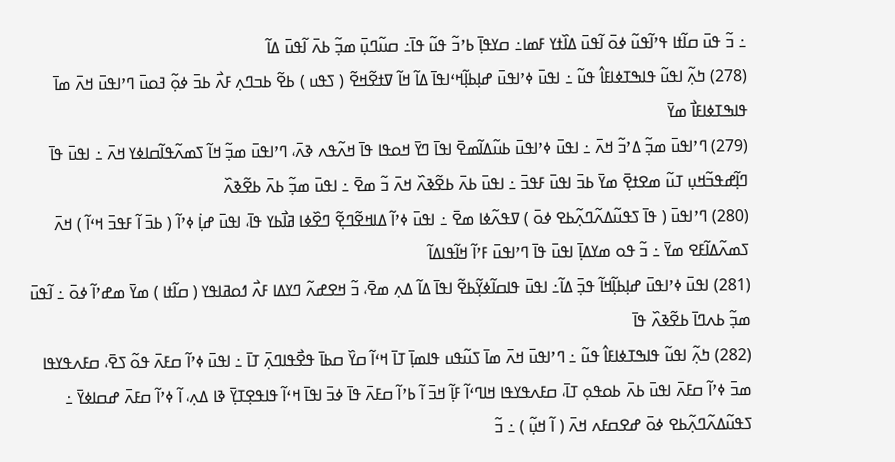߸ ߏ߬ ߟߎ߫ ߛߊ߬ߙߊ ߟߴߊ߬ߟߎ߬ ߦߋ߫ ߊ߬ߟߎ߫ ߡߊ߰ߙߌ ߓߘߊ߸ ߛߌߟߊ߲߫ ߕߴߏ߬ ߟߎ߬ ߟߊ߫߸ ߛߎ߬ߣߎ߲߫ ߘߏ߲߬ ߕߍ߫ ߊ߬ߟߎ߫ ߡߊ߬
(278) ߤߍ߲߬ ߊߟߎ߬ ߟߊߒߠߦߊߓߊ߮ ߟߎ߬ ߸ ߊߟߎ߫ ߦߴߊߟߎ߫ ߝߊ߲ߕߊ߲߬ߞߵߊߟߊ߫ ߡߊ߬ ߞߊ߬ ߜߙߐ߬ߞߐ߬ ( ߖߟߎ ) ߕߐ߬ ߕߏߣߍ߲ ߓߍ߯ ߕߏ߫ ߦߋ߲߬ ߔߋߎ߫ ߣߴߊߟߎ߫ ߞߍ߫ ߘߊ߫ ߟߊߒߠߦߊߓߊ߯ ߘߌ߫
(279) ߣߴߊߟߎ߫ ߘߏ߲߬ ߡߴߏ߬ ߞߍ߫ ߸ ߊߟߎ߫ ߦߴߊߟߎ߫ ߕߎ߬ߡߊ߬ߘߐ߫ ߊߟߊ߫ ߣߌ߫ ߞߋߟߊ ߟߊ߫ ߞߍ߬ߟߍ ߢߍ߫، ߣߴߊߟߎ߫ ߘߏ߲߬ ߞߊ߬ ߖߘߍ߬ߟߊ߬ߛߊߦߌ ߞߍ߫ ߸ ߊߟߎ߫ ߟߊ߫ ߣߊ߲߬ߝߟߏ߬ߞߎ߲ ߠߎ߬ ߘߐߙߐ߲߫ ߘߌ߫ ߕߏ߫ ߊߟߎ߫ ߓߟߏ߫ ߸ ߊߟߎ߫ ߕߍ߫ ߕߐ߬ߢߍ߰ ߞߍ߫ ߏ߬ ߘߐ߫ ߸ ߊߟߎ߫ ߘߏ߲߬ ߕߍ߫ ߕߐ߬ߢߍ߰
(280) ߣߴߊߟߎ߫ ( ߟߊ߫ ߖߟߎ߬ߡߍ߬ߣߍ߲߬ߕߐ ߦߋ߫ ) ߜߟߍ߬ߦߊ ߘߐ߫ ߸ ߊߟߎ߫ ߦߴߊ߬ ߡߊߞߐ߬ߣߐ߲߬ ߣߐ߰ߦߊ ߥߊ߯ߕߌ ߟߊ߫، ߊߟߎ߫ ߝߊ߲߭ ߦߴߊ߬ ( ߕߏ߫ ߊ߬ ߓߟߏ߫ ߞߵߊ߬ ) ߞߍ߫ ߖߘߍ߬ߡߊ߬ߓߐ ߘߌ߫ ߸ ߏ߬ ߟߋ ߘߌߡߊ߲߫ ߊߟߎ߫ ߟߊ߫ ߣߴߊߟߎ߫ ߓߴߊ߬ ߞߊ߬ߟߊߡߊ߬
(281) ߊߟߎ߫ ߦߴߊߟߎ߫ ߝߊ߲ߕߊ߲߬ߞߊ߬ ߟߏ߲߫ ߡߊ߬߸ ߊߟߎ߫ ߟߊߛߊ߬ߦߌ߲߬ߕߐ߬ ߊߟߊ߫ ߡߊ߬ ߡߍ߲ ߘߐ߫، ߏ߬ ߞߐߝߍ߬ ߣߌߡߊ ߓߍ߯ ߗߋߥߊߟߌ ( ߛߊ߬ߙߊ ) ߘߌ߫ ߘߝߴߊ߬ ߦߋ߫ ߸ ߊ߬ߟߎ߫ ߘߏ߲߬ ߕߍߣߊ߫ ߕߐ߬ߢߍ߰ ߟߊ߫
(282) ߤߍ߲߬ ߊߟߎ߬ ߟߊߒߠߦߊߓߊ߮ ߟߎ߬ ߸ ߣߴߊߟߎ߫ ߞߍ߫ ߘߊ߫ ߖߎ߬ߟߎ ߟߊߘߊ߲߫ ߠߊ߫ ߞߵߊ߬ ߛߌ߰ ߛߕߊ߫ ߟߐ߯ߟߊߣߍ߲߫ ߠߊ߫ ߸ ߊߟߎ߫ ߦߴߊ߬ ߛߓߍ߫ ߟߋ߬ ߖߐ߫، ߛߓߍߟߌߟߊ ߘߏ߫ ߦߴߊ߬ ߛߓߍ߫ ߊߟߎ߫ ߕߍ߫ ߕߋߟߋ߲ ߠߊ߫، ߛߓߍߟߌߟߊ ߞߊߣߵߊ߬ ߓߊ߲߬ ߞߏ߫ ߊ߬ ߕߴߊ߬ ߛߓߍ߫ ߟߊ߫ ߦߏ߫ ߊߟߊ߫ ߞߵߊ߬ ߟߊߟߐ߲ߠߌ߲߫ ߢߊ ߡߍ߲، ߊ߬ ߦߴߊ߬ ߛߓߍ߫ ߝߛߊߦߌ߫ ߸ ߖߟߎ߬ߡߍ߬ߣߍ߲߬ߕߐ ߦߋ߫ ߝߐߛߓߍ ߞߍ߫ ( ߊ߬ ߞߎ߲߬ ) ߸ ߏ߬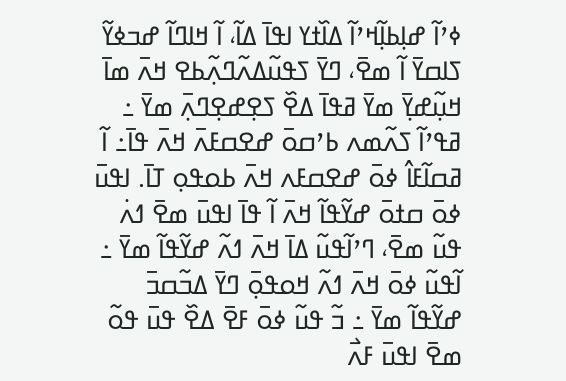ߦߴߊ߬ ߝߊ߲ߕߊ߲߬ߞߴߊ߬ ߡߊ߰ߙߌ ߊߟߊ߫ ߡߊ߬، ߊ߬ ߞߊߣߊ߬ ߝߏߦߌ߬ ߖߊߛߌ߫ ߊ߬ ߘߐ߫، ߣߌ߫ ߖߟߎ߬ߡߍ߬ߣߍ߲߬ߕߐ ߞߍ߫ ߘߊ߫ ߞߎ߲߬ߝߌ߲߫ ߘߌ߫ ߥߟߊ߫ ߡߐ߰ ߖߐ߲ߝߐ߲ߣߍ߲߫ ߘߌ߫ ߸ ߥߟߴߊ߬ ߖߍ߬ߘߍ ߕߴߛߋ߫ ߝߐߛߓߍ߫ ߞߍ߫ ߟߊ߫߸ ߊ߬ ߥߛߊ߬ߓߊ߮ ߦߋ߫ ߝߐߛߓߍ ߞߍ߫ ߕߋߟߋ߲ ߠߊ߫. ߊߟߎ߫ ߦߋ߫ ߛߙߋ߫ ߝߌ߬ߟߊ߬ ߞߍ߫ ߊ߬ ߟߊ߫ ߊߟߎ߫ ߘߐ߫ ߗߍ߭ ߟߎ߬ ߘߐ߫، ߣߴߊ߬ߟߎ߬ ߡߊ߫ ߞߍ߫ ߗߍ߬ ߝߌ߬ߟߊ߬ ߘߌ߫ ߸ ߊ߬ߟߎ߬ ߦߋ߫ ߞߍ߫ ߗߍ߬ ߞߋߟߋ߲߫ ߣߌ߫ ߡߏ߬ߛߏ߫ ߝߌ߬ߟߊ߬ ߘߌ߫ ߸ ߏ߬ ߟߎ߬ ߦߋ߫ ߓߐ߫ ߡߐ߰ ߟߎ߫ ߟߋ߬ ߘߐ߫ ߊߟߎ߫ ߓߍ߯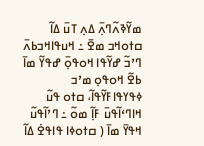ߘߌ߬ߢߍ߬ߣߍ߲߫ ߡߍ߲ ߠߎ߫ ߡߊ߬ ߛߙߋߞߏ ߘߐ߫ ߸ ߞߎߟߊߞߏߕߍ߫ ߣߴߏ߬ ߝߌ߬ߟߊ ߞߋߟߋ߲߫ ߝߟߌ߬ ߘߊ߫ ߕߐ߬ ߞߋߟߋ߲ ߘߴߏ ߦߟߌߟߊߓߌ߬ߟߊ߬، ߛߙߋ ߟߎ߬ ߞߊߣߵߊ߬ߟߎ߫ ߓߊ߲߬ ߘߋ߬ ߸ ߣߴߊ߬ߟߎ߬ ߞߟߌ߫ ߘߊ߫ ( ߛߙߋߦߊ ߟߊߟߐ߭ ߡߊ߬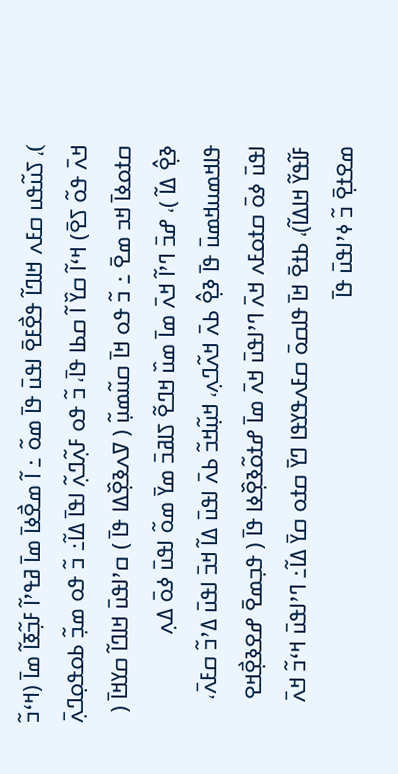)، ߖߎ߬ߟߎ ߛߓߍ ߞߊߣߊ߬ ߟߐ߯ߓߐ߫ ߊߟߎ߫ ߟߊ߫ ߘߋ߬ ߸ ߊ߬ ߘߐ߯ߦߊ߫ ߘߊ߫ ߥߟߴߊ߬ ߓߏ߲߬ߧߊ߬ ߘߊ߫ (ߞߵߏ߬ ߞߍ߫ ߟߋ߬ ߖߐ߫) ߞߵߊ߬ ߛߌ߰ ߊ߬ ߛߕߊ ߟߊ߫، ߏ߬ ߟߋ ߓߍ߲߬ߣߍ߲߬ ߊߟߊ߫ ߡߊ߬߸ ߏ߬ ߟߋ ߘߏ߲߬ ߕߋߟߋ߲ߣߍ߲߫ ߛߙߋߦߊ߫ ߞߏ ߘߐ߫ ߸ ߏ߬ ߟߋ ߞߊ߫ ߛߎ߬ߘߎ߲߬ ( ߜߍߢߐ߲߰ߡߊ ߟߊ߫ ) ߛߴߊߟߎ߫ ߞߊߣߊ߬ ߛߌߞߊ߫ ( ߢߐ߲߮ ߡߊ߬ )، ߝߏ߫ ߣߴߊ߬ ߞߍ߫ ߘߊ߫ ߘߎ߰ ߞߣߐ߬ ߖߊߥߏ߫ ߘߌ߫ ߘߋ߬ ߊߟߎ߫ ߦߋ߫ ߡߍ߲ ߟߊߞߘߎߞߘߎ߫ ߟߊ߫ ߢߐ߲߮ ߕߍ߫ ߞߍ߬ߣߍ߲، ߞߎ߲߬ߞߏ߬ ߕߍ߫ ߊߟߎ߫ ߡߊ߬ ߞߏ߫ ߊߟߎ߫ ߡߴߏ߬ ߛߓߍ߫، ߊߟߎ߫ ߦߋ߫ ߛߙߋߓߍ ߞߍ߫ ߣߴߊߟߎ߫ ߞߍ߫ ߘߊ߫ ߝߙߋ߬ߢߐ߲߰ߦߊ ߟߊ߫ ( ߟߏ߲ߘߐ߫ ߝߐߢߐ߲߯ߞߐ ߓߊ߬ߟߌ߬ ߞߊߡߊ߬)، ߕߙߐ߫ ߞߊ߫ ߟߊߛߋ߫ ߛߓߍߟߌߟߊ ߣߌ߫ ߛߙߋ ߛߌ߫ ߡߊ߬߸ ߣߴߊߟߎ߫ ߞߵߏ߬ ߞߍ߫ ߘߐߙߐ߲߫ ߏ߬ ߦߴߊߟߎ߫ ߟߊ߫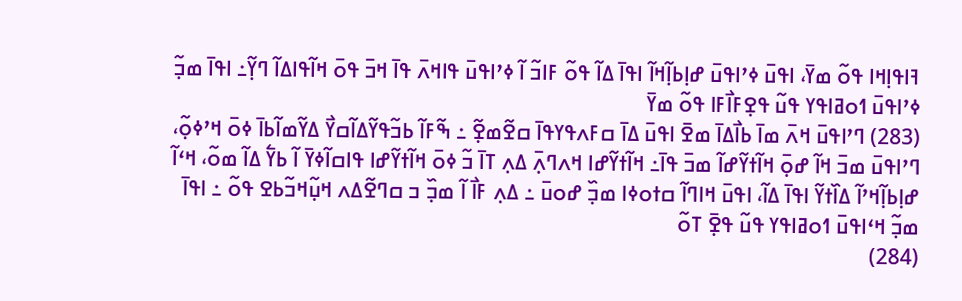ߔߊߟߊ߲ߞߊ ߟߋ߬ ߘߌ߫، ߊߟߎ߫ ߦߴߊߟߎ߫ ߝߊ߲ߕߊ߲߬ߞߊ߬ ߊߟߊ߫ ߡߊ߬ ߟߋ߬ ߓߊߏ߬ ߊ߬ ߦߴߊߟߎ߫ ߟߊߞߍ߫ ߟߊ߫ ߞߏ߫ ߟߋ߫ ߞߊ߬ߟߊߡߊ߬ ߣߌ߲߬߸ ߊߟߊ߫ ߘߏ߲߬ ߦߴߊߟߎ߫ ߗߋߥߊߟߌ ߟߎ߬ ߟߐ߲ߓߊ߯ߓߊ ߟߋ߬ ߘߌ߫
(283) ߣߴߊߟߎ߫ ߞߍ߫ ߘߊ߫ ߕߊ߯ߡߊ߫ ߘߐ߫ ߊߟߎ߫ ߡߊ߫ ߛߓߍߟߌߟߊ߫ ߛߐ߬ߘߐ߲߬ ߸ ߒ߬ߓߊ߬ ߕߏ߬ߟߌ߬ߡߊ߬ߛߌ߯ ߡߌ߬ߘߊ߬ߕߊ߫ ߦߋ߫ ߞߴߦߋ߲߬، ߣߴߊߟߎ߫ ߘߏ߫ ߞߊ߬ ߝߋ߲߫ ߞߊ߬ߙߌ߬ߝߊ߬ ߘߏ߫ ߟߊ߫߸ ߞߊ߬ߙߌ߬ߝߊ ߞߍߣߍ߲߫ ߡߍ߲ ߠߊ߫ ߏ߬ ߦߋ߫ ߞߊ߬ߙߌ߬ߝߊ ߟߊߛߊ߬ߦߌ߫ ߊ߬ ߕߌ߱ ߡߊ߬ ߘߋ߬، ߞߵߊ߬ ߝߊ߲ߕߊ߲߬ߞߴߊ߬ ߡߊ߰ߙߌ߬ ߊߟߊ߫ ߡߊ߬، ߊߟߎ߫ ߞߊߣߊ߬ ߛߙߋߦߊ ߘߏ߲߰ ߝߋߎ߫ ߸ ߡߍ߲ ߓߊ߯ ߊ߬ ߘߏ߲߰ ߏ ߛߣߐ߬ߡߍ ߞߎ߲߬ߞߏ߬ߕߐ ߟߋ߬ ߸ ߊߟߊ߫ ߘߏ߲߬ ߞߵߊߟߎ߫ ߗߋߥߊߟߌ ߟߎ߬ ߟߐ߲߫ ߠߋ߬
(284)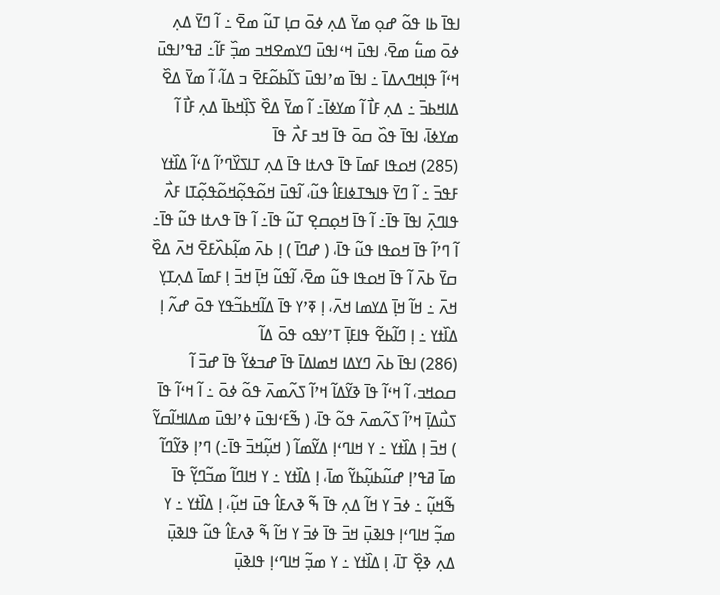ߊߟߊ߫ ߕߊ ߟߋ߬ ߝߋ߲ ߘߌ߫ ߡߍ߲ ߦߋ߫ ߛߊ߲ ߠߎ߬ ߘߐ߫ ߸ ߊ߬ ߣߌ߫ ߡߍ߲ ߦߋ߫ ߘߎ߱ ߘߐ߫، ߊߟߎ߫ ߞߵߊߟߎ߫ ߣߌߘߐߞߏ ߘߏ߲߰ ߓߊ߬߸ ߥߟߴߊߟߎ߫ ߞߵߊ߬ ߟߊ߲ߞߣߍߡߊ߫ ߸ ߊߟߊ߫ ߘߴߊߟߎ߫ ߖߊ߬ߕߋ߬ߓߐ߫ ߏ ߡߊ߬، ߊ߬ ߘߌ߫ ߡߐ߰ ߡߊߞߕߏ߫ ߸ ߡߍ߲ ߓߊ߯ ߊ߬ ߘߌߦߊ߫߸ ߊ߬ ߘߌ߫ ߡߐ߰ ߖߊ߲߰ߞߕߊ߫ ߡߍ߲ ߓߊ߯ ߊ߬ ߘߌߦߊ߫، ߊߟߊ߫ ߟߋ߰ ߛߋ߫ ߟߊ߫ ߞߏ ߓߍ߯ ߟߊ߫
(285) ߞߋߟߊ ߓߘߊ߫ ߟߊ߫ ߟߍߙߊ ߟߊ߫ ߡߍ߲ ߠߊߖߌ߰ߣߴߊ߬ ߡߵߊ߬ ߡߊ߰ߙߌ ߓߟߏ߫ ߸ ߊ߬ ߣߌ߫ ߟߊߒߠߦߊߓߊ߮ ߟߎ߬، ߊ߬ߟߎ߫ ߞߋ߬ߟߋ߲߬ߞߋ߬ߟߋ߲߬ߠߊ ߓߍ߯ ߟߊߣߍ߲߫ ߊߟߊ߫ ߟߊ߫߸ ߊ߬ ߟߊ߫ ߞߋ߲ߛߐ߲ ߠߎ߬ ߟߊ߫߸ ߊ߬ ߟߊ߫ ߟߍߙߊ ߟߎ߬ ߟߊ߫߸ ߊ߬ ߣߴߊ߬ ߟߊ߫ ߞߋߟߊ ߟߎ߬ ߟߊ߫، ( ߝߣߊ߫ ) ߊ߲ ߕߍ߫ ߘߊ߲߬ߕߍ߰ߓߐ߫ ߞߍ߫ ߡߐ߰ ߛߌ߫ ߕߍ߫ ߊ߬ ߟߊ߫ ߞߋߟߊ ߟߎ߬ ߘߐ߫، ߊ߬ߟߎ߬ ߞߊ߲߫ ߞߏ߫ ߊ߲ ߓߘߊ߫ ߡߍ߲ߠߌ߲ ߞߍ߫ ߸ ߞߊ߬ ߞߊ߲߫ ߡߌߘߊ ߞߍ߫، ߊ߲ ߧߴߌ ߟߊ߫ ߡߊ߬ߞߕߏ߬ߟߌ ߟߋ߫ ߝߍ߬ ߊ߲ ߡߊ߰ߙߌ ߸ ߊ߲ ߣߊ߬ߕߐ߬ ߟߊߓߊ߲߫ ߠߴߌߟߋ ߟߋ߫ ߡߊ߬
(286) ߊߟߊ߫ ߕߍ߫ ߣߌߡߊ ߞߘߊߡߊ߫ ߟߊ߫ ߝߏߦߌ߬ ߟߊ߫ ߝߏ߫ ߊ߬ ߛߋߞߏ، ߊ߬ ߞߵߊ߬ ߟߊ߫ ߢߌ߬ߡߊ߬ ߞߴߊ߬ ߖߍ߬ߘߍ߫ ߟߋ߬ ߦߋ߫ ߸ ߊ߬ ߞߵߊ߬ ߟߊ߫ ߖߎ߯ߡߊ߲߫ ߞߴߊ߬ ߖߍ߬ߘߍ߫ ߟߋ߬ ߟߊ߫، ( ߒ߬ߓߵߊߟߎ߫ ߦߴߊߟߎ߫ ߘߡߊߞߊ߬ߛߌ߬ ) ߞߏ߫ ߊ߲ ߡߊ߰ߙߌ ߸ ߌ ߞߊߣߵߊ߲ ߡߌ߬ߘߊ߬ ( ߞߎ߲߬ߞߏ߫ ߟߊ߫߸) ߣߴߊ߲ ߢߌ߬ߣߊ߬ ߘߊ߫ ߥߟߴߊ߲ ߝߎ߬ߕߎ߲߬ߕߌ߬ ߘߊ߫، ߊ߲ ߡߊ߰ߙߌ ߸ ߌ ߞߊߣߊ߬ ߘߏ߬ߣߌ߲߬ ߟߊ߫ ߒ߬ߞߎ߲߬ ߸ ߦߏ߫ ߌ ߞߊ߬ ߡߍ߲ ߟߊ߫ ߒ߬ ߢߍߓߊ߮ ߟߎ߫ ߞߎ߲߬، ߊ߲ ߡߊ߰ߙߌ ߸ ߌ ߘߏ߲߬ ߞߊߣߵߊ߲ ߟߊߢߎ߲߫ ߞߏ߫ ߟߊ߫ ߦߏ߫ ߌ ߞߊ߬ ߒ߬ ߢߍߓߊ߮ ߟߎ߬ ߟߊߢߎ߲߫ ߡߍ߲ ߢߐ߲߰ ߠߊ߫، ߊ߲ ߡߊ߰ߙߌ ߸ ߌ ߘߏ߲߬ ߞߊߣߵߊ߲ ߟߊߢߎ߲߫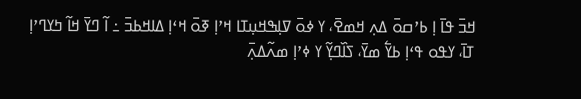ߞߏ߫ ߟߊ߫ ߊ߲ ߕߴߛߋ߫ ߡߍ߲ ߞߘߐ߫، ߌ ߦߋ߫ ߜߊ߲ߒߞߎ߲ߠߊ ߞߴߊ߲ ߧߋ߫ ߞߵߊ߲ ߡߊߞߕߏ߫ ߸ ߊ߬ ߣߌ߫ ߞߊ߬ ߤߌߣߴߊ߲ ߠߊ߫، ߌߟߋ ߟߵߊ߲ ߕߌ߱ ߘߌ߫، ߖߊ߰ߣߌ߲߬ ߌ ߦߴߊ߲ ߘߍ߬ߡߍ߲߫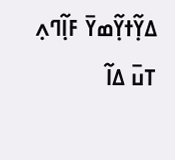ߡߌ߲߬ߙߌ߲߬ߘߌ߫ ߓߊ߲߬ߣߍ߲ ߠߎ߫ ߡߊ߬